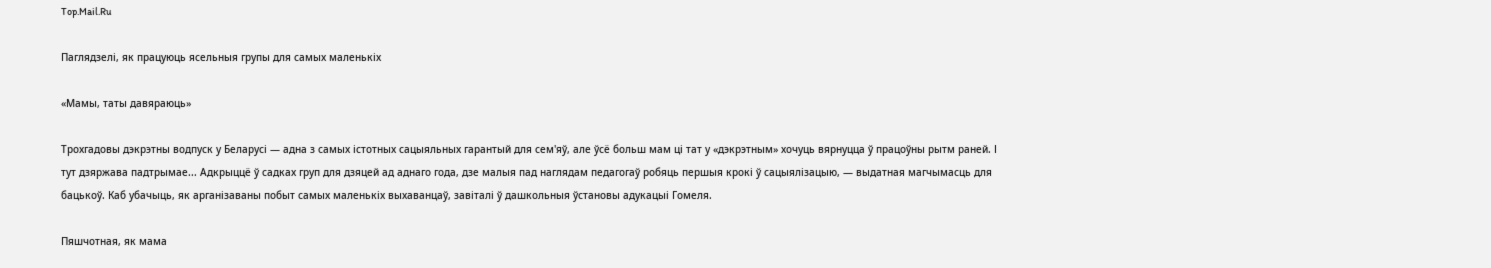Top.Mail.Ru

Паглядзелі, як працуюць ясельныя групы для самых маленькіх

«Мамы, таты давяраюць»

Трохгадовы дэкрэтны водпуск у Беларусі — адна з самых істотных сацыяльных гарантый для сем'яў, але ўсё больш мам ці тат у «дэкрэтным» хочуць вярнуцца ў працоўны рытм раней. І тут дзяржава падтрымае... Адкрыццё ў садках груп для дзяцей ад аднаго года, дзе малыя пад наглядам педагогаў робяць першыя крокі ў сацыялізацыю, — выдатная магчымасць для бацькоў. Каб убачыць, як арганізаваны побыт самых маленькіх выхаванцаў, завіталі ў дашкольныя ўстановы адукацыі Гомеля.

Пяшчотная, як мама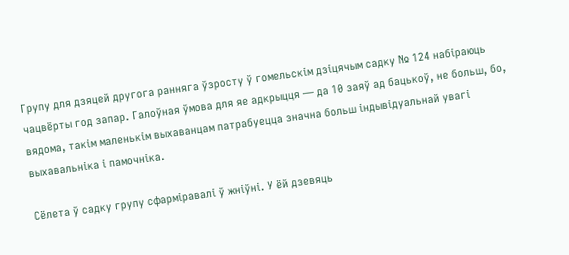Групу для дзяцей другога ранняга ўзросту ў гомельскім дзіцячым садку № 124 набіраюць чацвёрты год запар. Галоўная ўмова для яе адкрыцця — да 10 заяў ад бацькоў, не больш, бо, вядома, такім маленькім выхаванцам патрабуецца значна больш індывідуальнай увагі выхавальніка і памочніка.

Сёлета ў садку групу сфарміравалі ў жніўні. У ёй дзевяць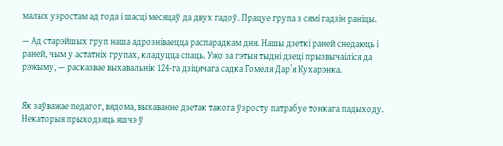малых узростам ад года і шасці месяцаў да двух гадоў. Працуе група з сямі гадзін раніцы.

— Ад старэйшых груп наша адрозніваецца распарадкам дня. Нашы дзеткі раней снедаюць і раней, чым у астатніх групах, кладуцца спаць. Ужо за гэтыя тыдні дзеці прызвычаіліся да рэжыму, — расказвае выхавальнік 124-га дзіцячага садка Гомеля Дар’я Кухарэнка.


Як заўважае педагог, вядома, выхаванне дзетак такога ўзросту патрабуе тонкага падыходу. Некаторыя прыходзяць яшчэ ў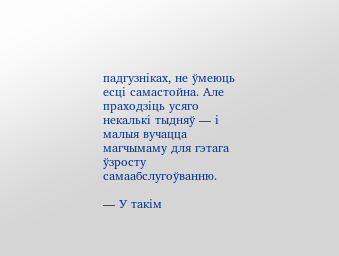падгузніках, не ўмеюць есці самастойна. Але праходзіць усяго некалькі тыдняў — і малыя вучацца магчымаму для гэтага ўзросту самаабслугоўванню.

— У такім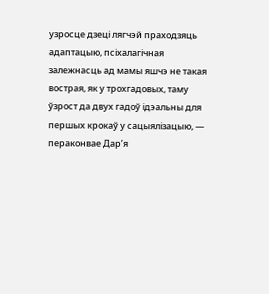узросце дзеці лягчэй праходзяць адаптацыю, псіхалагічная залежнасць ад мамы яшчэ не такая вострая, як у трохгадовых, таму ўзрост да двух гадоў ідэальны для першых крокаў у сацыялізацыю, — пераконвае Дар’я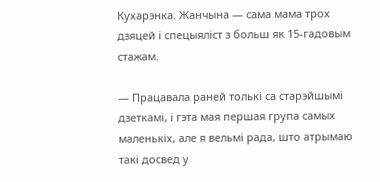Кухарэнка. Жанчына — сама мама трох дзяцей і спецыяліст з больш як 15-гадовым стажам.

— Працавала раней толькі са старэйшымі дзеткамі, і гэта мая першая група самых маленькіх, але я вельмі рада, што атрымаю такі досвед у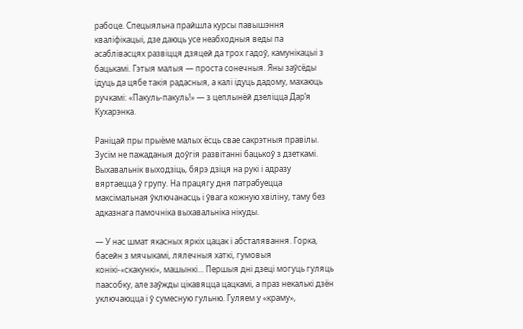рабоце. Спецыяльна прайшла курсы павышэння кваліфікацыі, дзе даюць усе неабходныя веды па асаблівасцях развіцця дзяцей да трох гадоў, камунікацыі з бацькамі. Гэтыя малыя — проста сонечныя. Яны заўсёды ідуць да цябе такія радасныя, а калі ідуць дадому, махаюць ручкамі: «Пакуль-пакуль!» — з цеплынёй дзеліцца Дар’я Кухарэнка.

Раніцай пры прыёме малых ёсць свае сакрэтныя правілы. Зусім не пажаданыя доўгія развітанні бацькоў з дзеткамі. Выхавальнік выходзіць, бярэ дзіця на рукі і адразу вяртаецца ў групу. На працягу дня патрабуецца максімальная ўключанасць і ўвага кожную хвіліну, таму без адказнага памочніка выхавальніка нікуды.

— У нас шмат якасных яркіх цацак і абсталявання. Горка, басейн з мячыкамі, лялечныя хаткі, гумовыя конікі-«скакункі», машынкі... Першыя дні дзеці могуць гуляць паасобку, але заўжды цікавяцца цацкамі, а праз некалькі дзён уключаюцца і ў сумесную гульню. Гуляем у «краму»,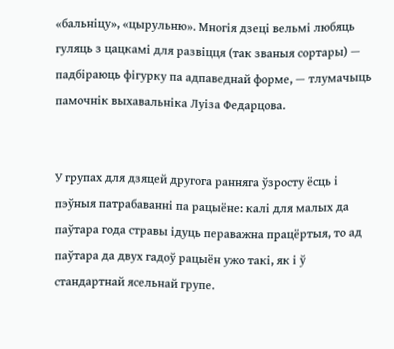«бальніцу», «цырульню». Многія дзеці вельмі любяць гуляць з цацкамі для развіцця (так званыя сортары) — падбіраюць фігурку па адпаведнай форме, — тлумачыць памочнік выхавальніка Луіза Федарцова.


У групах для дзяцей другога ранняга ўзросту ёсць і пэўныя патрабаванні па рацыёне: калі для малых да паўтара года стравы ідуць пераважна працёртыя, то ад паўтара да двух гадоў рацыён ужо такі, як і ў стандартнай ясельнай групе.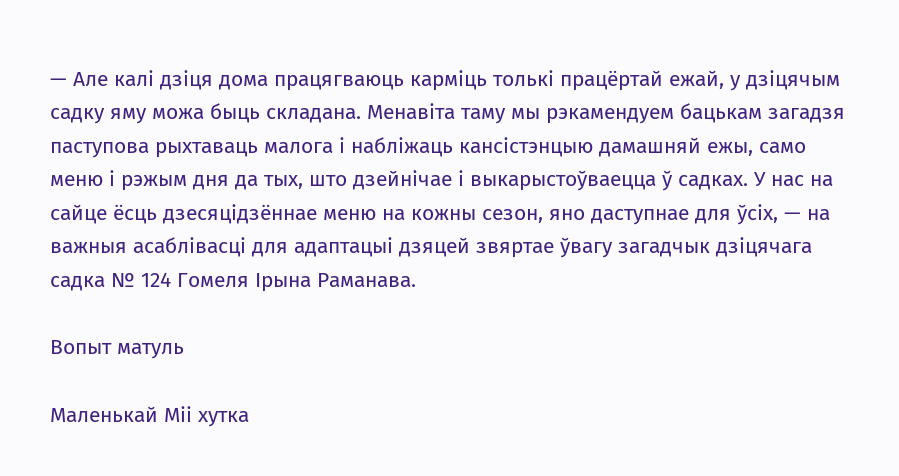— Але калі дзіця дома працягваюць карміць толькі працёртай ежай, у дзіцячым садку яму можа быць складана. Менавіта таму мы рэкамендуем бацькам загадзя паступова рыхтаваць малога і набліжаць кансістэнцыю дамашняй ежы, само меню і рэжым дня да тых, што дзейнічае і выкарыстоўваецца ў садках. У нас на сайце ёсць дзесяцідзённае меню на кожны сезон, яно даступнае для ўсіх, — на важныя асаблівасці для адаптацыі дзяцей звяртае ўвагу загадчык дзіцячага садка № 124 Гомеля Ірына Раманава.

Вопыт матуль

Маленькай Міі хутка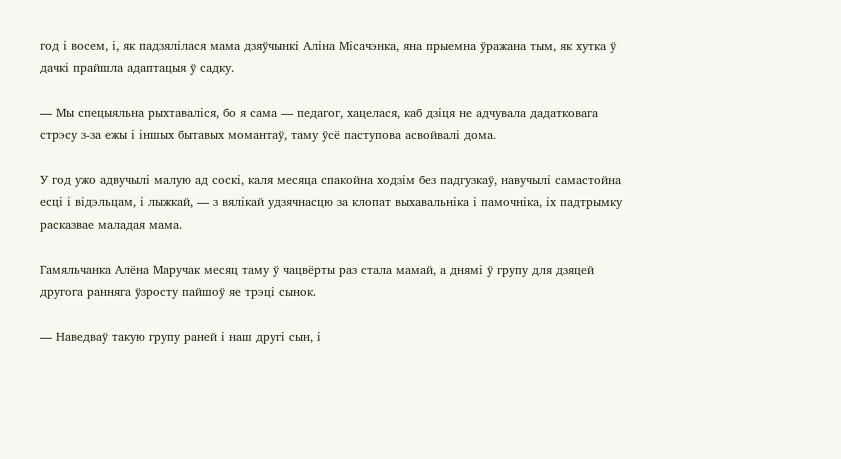год і восем, і, як падзялілася мама дзяўчынкі Аліна Місачэнка, яна прыемна ўражана тым, як хутка ў дачкі прайшла адаптацыя ў садку.

— Мы спецыяльна рыхтаваліся, бо я сама — педагог, хацелася, каб дзіця не адчувала дадатковага стрэсу з-за ежы і іншых бытавых момантаў, таму ўсё паступова асвойвалі дома.

У год ужо адвучылі малую ад соскі, каля месяца спакойна ходзім без падгузкаў, навучылі самастойна есці і відэльцам, і лыжкай, — з вялікай удзячнасцю за клопат выхавальніка і памочніка, іх падтрымку расказвае маладая мама.

Гамяльчанка Алёна Маручак месяц таму ў чацвёрты раз стала мамай, а днямі ў групу для дзяцей другога ранняга ўзросту пайшоў яе трэці сынок.

— Наведваў такую групу раней і наш другі сын, і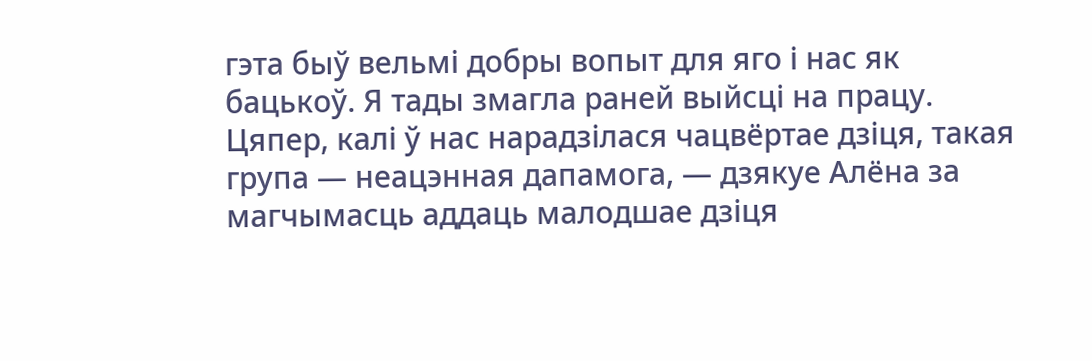гэта быў вельмі добры вопыт для яго і нас як бацькоў. Я тады змагла раней выйсці на працу. Цяпер, калі ў нас нарадзілася чацвёртае дзіця, такая група — неацэнная дапамога, — дзякуе Алёна за магчымасць аддаць малодшае дзіця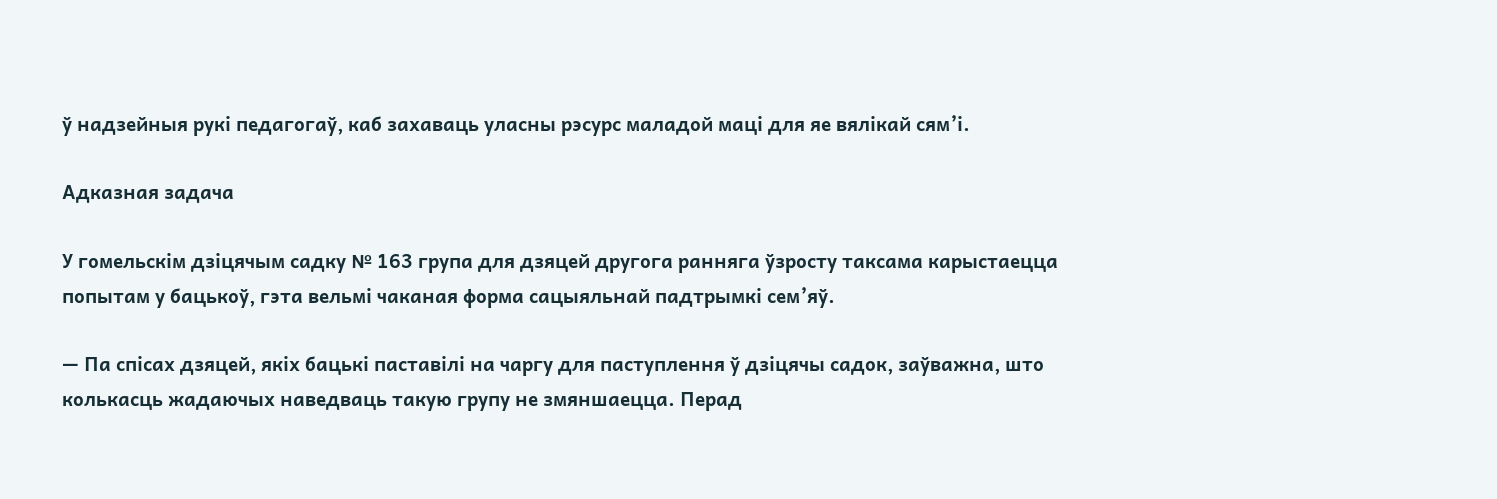ў надзейныя рукі педагогаў, каб захаваць уласны рэсурс маладой маці для яе вялікай сям’і.

Адказная задача

У гомельскім дзіцячым садку № 163 група для дзяцей другога ранняга ўзросту таксама карыстаецца попытам у бацькоў, гэта вельмі чаканая форма сацыяльнай падтрымкі сем’яў.

— Па спісах дзяцей, якіх бацькі паставілі на чаргу для паступлення ў дзіцячы садок, заўважна, што колькасць жадаючых наведваць такую групу не змяншаецца. Перад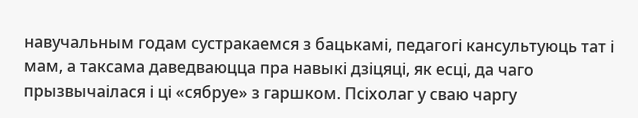навучальным годам сустракаемся з бацькамі, педагогі кансультуюць тат і мам, а таксама даведваюцца пра навыкі дзіцяці, як есці, да чаго прызвычаілася і ці «сябруе» з гаршком. Псіхолаг у сваю чаргу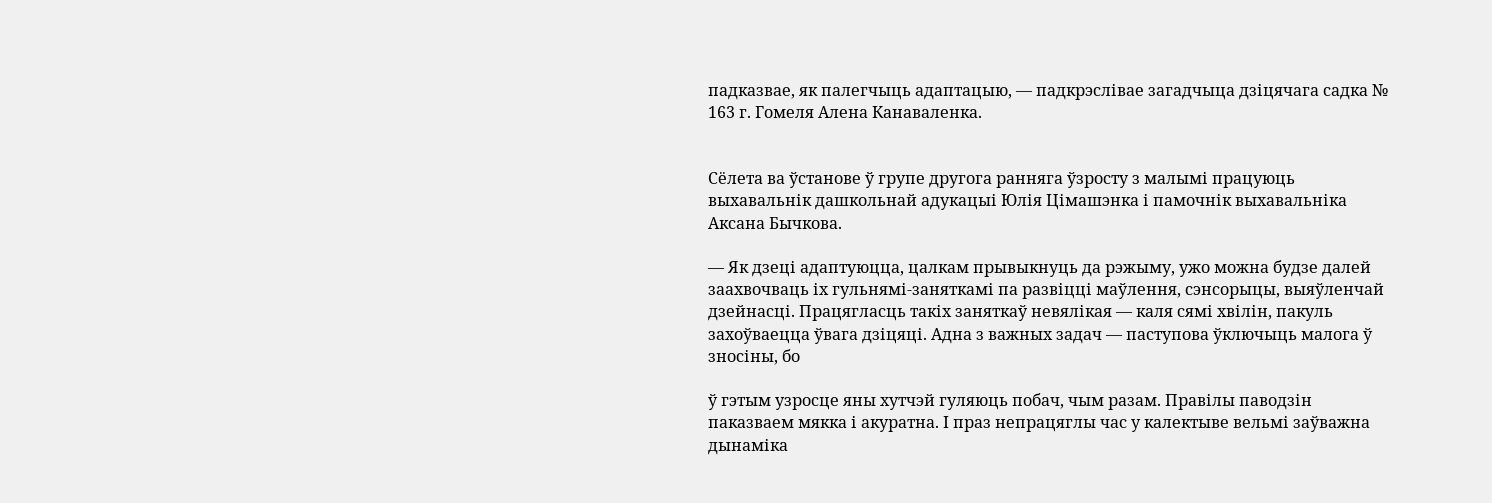падказвае, як палегчыць адаптацыю, — падкрэслівае загадчыца дзіцячага садка № 163 г. Гомеля Алена Канаваленка.


Сёлета ва ўстанове ў групе другога ранняга ўзросту з малымі працуюць выхавальнік дашкольнай адукацыі Юлія Цімашэнка і памочнік выхавальніка Аксана Бычкова.

— Як дзеці адаптуюцца, цалкам прывыкнуць да рэжыму, ужо можна будзе далей заахвочваць іх гульнямі-заняткамі па развіцці маўлення, сэнсорыцы, выяўленчай дзейнасці. Працягласць такіх заняткаў невялікая — каля сямі хвілін, пакуль захоўваецца ўвага дзіцяці. Адна з важных задач — паступова ўключыць малога ў зносіны, бо

ў гэтым узросце яны хутчэй гуляюць побач, чым разам. Правілы паводзін паказваем мякка і акуратна. І праз непрацяглы час у калектыве вельмі заўважна дынаміка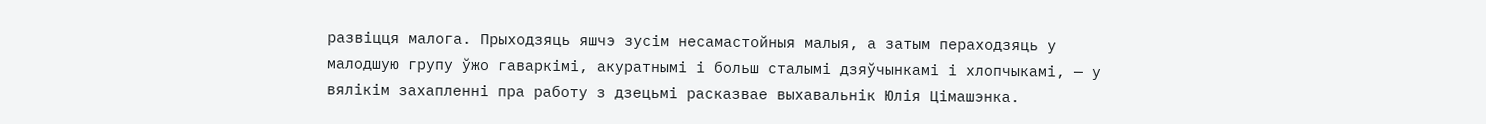развіцця малога. Прыходзяць яшчэ зусім несамастойныя малыя, а затым пераходзяць у малодшую групу ўжо гаваркімі, акуратнымі і больш сталымі дзяўчынкамі і хлопчыкамі, — у вялікім захапленні пра работу з дзецьмі расказвае выхавальнік Юлія Цімашэнка.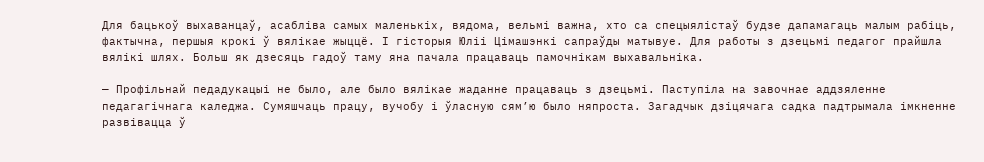Для бацькоў выхаванцаў, асабліва самых маленькіх, вядома, вельмі важна, хто са спецыялістаў будзе дапамагаць малым рабіць, фактычна, першыя крокі ў вялікае жыццё. І гісторыя Юліі Цімашэнкі сапраўды матывуе. Для работы з дзецьмі педагог прайшла вялікі шлях. Больш як дзесяць гадоў таму яна пачала працаваць памочнікам выхавальніка.

— Профільнай педадукацыі не было, але было вялікае жаданне працаваць з дзецьмі. Паступіла на завочнае аддзяленне педагагічнага каледжа. Сумяшчаць працу, вучобу і ўласную сям’ю было няпроста. Загадчык дзіцячага садка падтрымала імкненне развівацца ў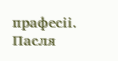прафесіі. Пасля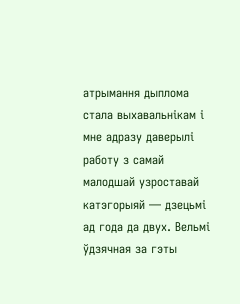атрымання дыплома стала выхавальнікам і мне адразу даверылі работу з самай малодшай узроставай катэгорыяй — дзецьмі ад года да двух. Вельмі ўдзячная за гэты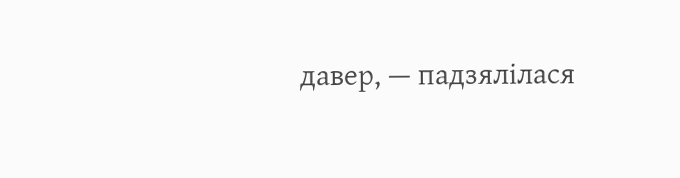давер, — падзялілася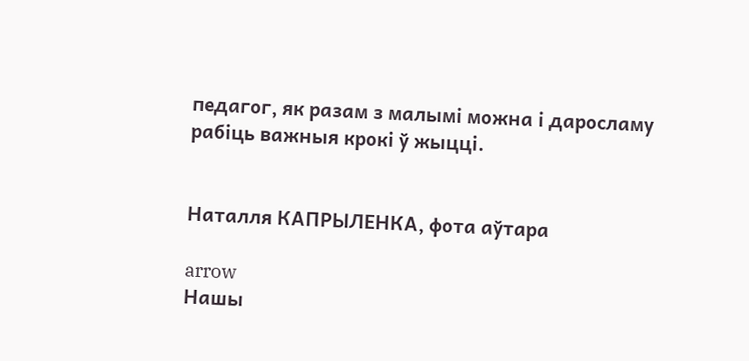педагог, як разам з малымі можна і даросламу рабіць важныя крокі ў жыцці.


Наталля КАПРЫЛЕНКА, фота аўтара

arrow
Нашы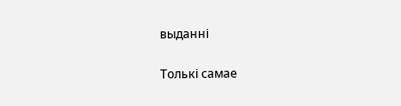выданні

Толькі самае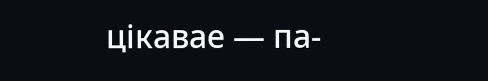цікавае — па-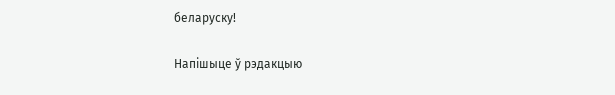беларуску!

Напішыце ў рэдакцыю